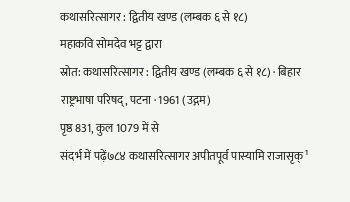कथासरित्सागर : द्वितीय खण्ड (लम्बक ६ से १८)
महाकवि सोमदेव भट्ट द्वारा
स्रोत: कथासरित्सागर : द्वितीय खण्ड (लम्बक ६ से १८) · बिहार राष्ट्रभाषा परिषद्, पटना · 1961 (उद्गम)
पृष्ठ 831, कुल 1079 में से
संदर्भ में पढ़ें७८४ कथासरित्सागर अपीतपूर्व पास्यामि राजासृक्¹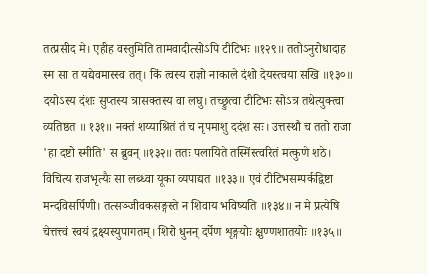तत्प्रसीद मे। एहीह वस्तुमिति तामवादीत्सोऽपि टीटिभः ॥१२९॥ ततोऽनुरोधादाह स्म सा त यद्येवमास्स्व तत्। किं त्वस्य राज्ञो नाकाले दंशो देयस्त्वया सखि ॥१३०॥ दयोऽस्य दंशः सुप्तस्य त्रासक्तस्य वा लघु। तच्छ्रुत्वा टीटिभः सोऽत्र तथेत्युक्त्वा व्यतिष्ठत ॥ १३१॥ नक्तं शय्याश्रितं तं च नृपमाशु ददंश सः। उत्तस्थौ च ततो राजा 'हा दष्टो स्मीति' स ब्रुवन् ॥१३२॥ ततः पलायिते तस्मिंस्त्वरितं मत्कुणे शठे। विचित्य राजभृत्यैः सा लब्ध्वा यूका व्यपाद्यत ॥१३३॥ एवं टीटिभसम्पर्कद्विष्टा मन्दविसर्पिणी। तत्सञ्जीवकसङ्गस्ते न शिवाय भविष्यति ॥१३४॥ न मे प्रत्येषि चेत्तत्त्वं स्वयं द्रक्ष्यस्युपागतम्। शिरो धुनन् दर्पेण शृङ्गयोः क्षुण्णशातयोः ॥१३५॥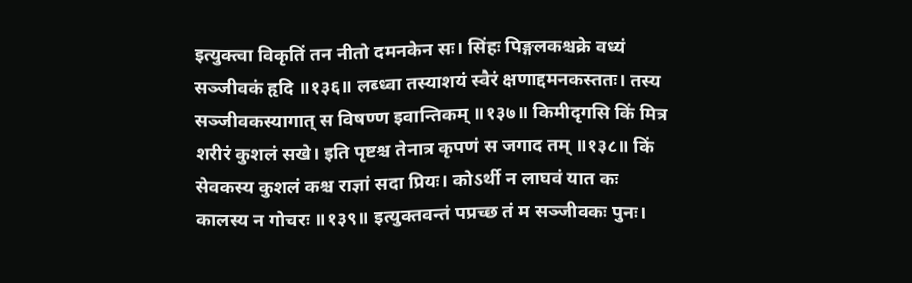इत्युक्त्वा विकृतिं तन नीतो दमनकेन सः। सिंहः पिङ्गलकश्चक्रे वध्यं सञ्जीवकं हृदि ॥१३६॥ लब्ध्वा तस्याशयं स्वैरं क्षणाद्दमनकस्ततः। तस्य सञ्जीवकस्यागात् स विषण्ण इवान्तिकम् ॥१३७॥ किमीदृगसि किं मित्र शरीरं कुशलं सखे। इति पृष्टश्च तेनात्र कृपणं स जगाद तम् ॥१३८॥ किं सेवकस्य कुशलं कश्च राज्ञां सदा प्रियः। कोऽर्थी न लाघवं यात कः कालस्य न गोचरः ॥१३९॥ इत्युक्तवन्तं पप्रच्छ तं म सञ्जीवकः पुनः।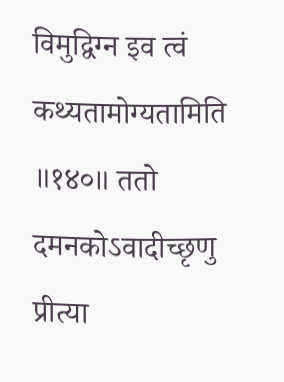विमुद्विग्न इव त्वं कथ्यतामोग्यतामिति ॥१४०॥ ततो दमनकोऽवादीच्छृणु प्रीत्या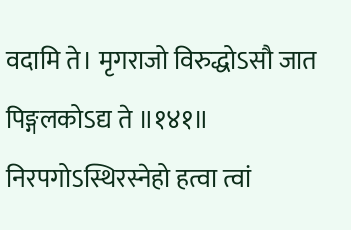वदामि ते। मृगराजो विरुद्धोऽसौ जात पिङ्गलकोऽद्य ते ॥१४१॥ निरपगोऽस्थिरस्नेहो हत्वा त्वां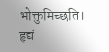भोक्तुमिच्छति। हृद्यं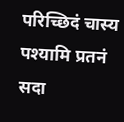परिच्छिदं चास्य पश्यामि प्रतनं सदा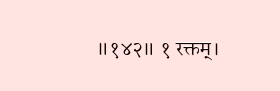॥१४२॥ १ रक्तम्।